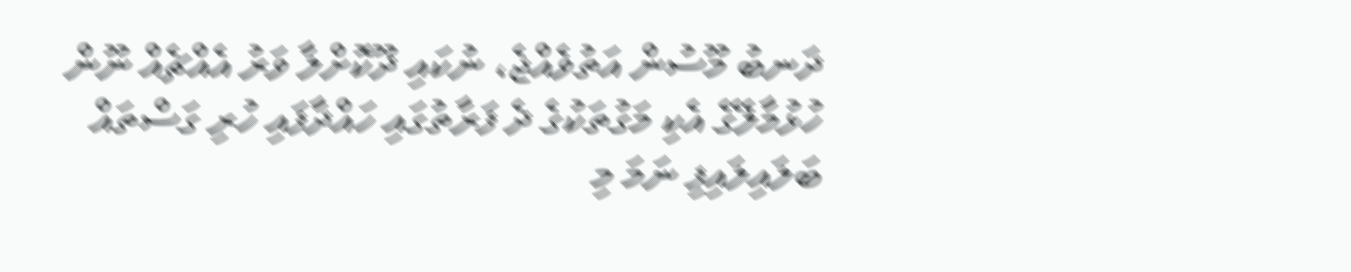ދަނބު މޫސުން އަތުވެއްޖެ، ނުކައި ދޫކޮށްލާ ވަރު އެއްޗެއް ނޫން
ހުޅުމާލޭގެ އެކި މަގުތަކުގެ ދެ ފަރާތުގައި ހައްދާފައި ހުރި ގަސްތައް ބަލައިލައިފި ނަމަ މި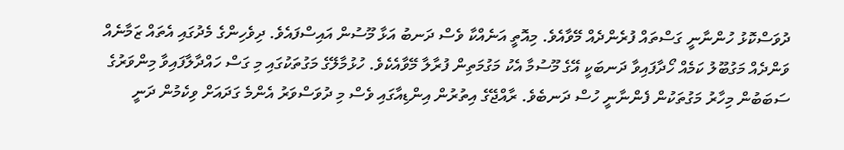ދުވަސްކޮޅު ހުންނާނީ ގަސްތައް ފުރެންދެއް މޭވާއެވެ. މިއޮތީ އަނެއްކާ ވެސް ދަނބު އަޅާ މޫސުން އައިސްފައެވެ. ދިވެހިންގެ މެދުގައި އެތައް ޒަމާނެއް ވަންދެއް މަގުބޫލު ކަމެއް ހޯދާފައިވާ ދަނބަކީ އޭގެ މޫސުމާ އެކު މަގުމަތިން ފުރާލާ މޭވާއެކެވެ. ހުޅުމާލޭގެ މަގުތަކުގައި މި ގަސް ހައްދާލާފައިވާ މިންވަރުގެ ސަބަބުން މިހާރު މަގުތަކުން ފެންނާނީ ހުސް ދަނބެވެ. ރާއްޖޭގެ އިތުރުން އިންޑިއާގައި ވެސް މި ދުވަސްވަރު އެންމެ ގަދައަށް ވިކެމުން ދަނީ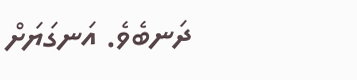ދަނބެވެ. އަނގަޔަށް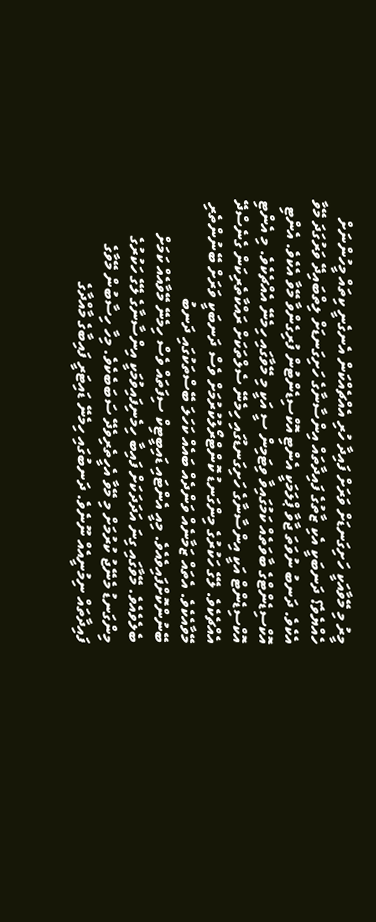މީރު މި މޭވާއަކީ ހަށިގަނޑަށް ވަރަށް ފައިދާ ހުރި އެއްޗެއްކަން އެނގެނީ ކިތައް މީހުންނަށް ހެއްޔެވެ؟ ދަނބަކީ އެކި ޒާތުގެ ފައިދާތައް އިންސާނާގެ ހަށިގަނޑަށް ލިތްބައިދޭ ވަރުގަދަ މޭވާ އެކެވެ. ދަނބު ނުވަތަ ޖާވާ ޕްލަމަކީ އެންޓި އޮކްސިޑެންޓުން ފުރިގެންވާ މޭވާ އެކެވެ. އެންޓި އޮކްސިޑެންޓްގެ ބާވަތެއް ކަމުގައިވާ ވިޓަމިން ސީ އަކީ މި މޭވާގައި ހިމެނޭ އެއްޗެކެވެ. މި އެންޓި އޮކްސިޑެންޓް އަކީ އިންސާނާގެ ހަށިގަނޑުގައި ހިމެނޭ ސެލްތަކަށް ރައްކާތެރިކަން ގެނެސްދޭ އެއްޗެކެވެ. ލޭގެ ހަކުރުގެ މިންގަނޑު ކޮންޓްރޯލުކުރުމަށް ވެސް ދަނބަކީ ވަރަށް ބޭނުންތެރި މޭވާއެކެވެ. އެތައް ޒަމާނެއް ވަންދެއް ބައެއް ކަހަލަ ބޭސްތަކުގައި ދަނބު ބޭނުންކޮށްފައިވެއެވެ. މިއީ އެންޓައި ޑައިބީޓިކް ސިފަތައް ވެސް ހިމެނޭ މޭވާއެއް ކަމަށް ބެލެވެއެވެ. މޭވާގައި ގިނަ އަދަދަކަށް ފައިބާ ހިމެނިފައިވުމަކީ އިންސާނާގެ ލޭގެ ހަކުރުގެ މިންގަނޑު މެނޭޖު ކުރުމަށް މި މޭވާ އެހީތެރިވެދޭ ސަބަބެކެވެ. މިހާ ހިސާބުން މޭވާގެ ފައިދާތައް ނިމުނީއެއް ނޫނެވެ. ދަނބުގައި ހިމެނޭ ޑައިޓަރީ ފައިބާގެ މާއްދާގެ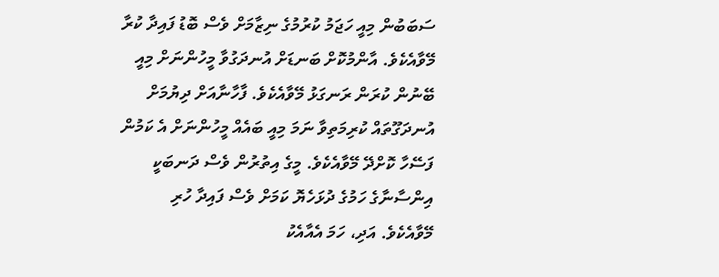ސަބަބުން މިއީ ހަޖަމު ކުރުމުގެ ނިޒާމަށް ވެސް ބޮޑު ފައިދާ ކުރާ މޭވާއެކެވެ. އާންމުކޮށް ބަނޑަށް އުނދަގުވާ މީހުންނަށް މިއީ ބޭނުން ކުރަން ރަނގަޅު މޭވާއެކެވެ. ފާހާނާއަށް ދިޔުމަށް އުނދަގޫތައް ކުރިމަތިވާ ނަމަ މިއީ ބައެއް މީހުންނަށް އެ ކަމުން ފަސޭހާ ކޮށްދޭ މޭވާއެކެވެ. މީގެ އިތުރުން ވެސް ދަނބަކީ އިންސާނާގެ ހަމުގެ ދުޅަހެޔޮ ކަމަށް ވެސް ފައިދާ ހުރި މޭވާއެކެވެ. އަދި، ހަމަ އެއާއެކު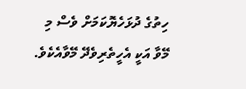ހިތުގެ ދުޅަހެޔޮކަމަށް ވެސް މި މޭވާ އަކީ އެހީތެރިވެދޭ މޭވާއެކެވެ.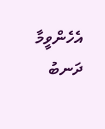އެހެންވީމާ ދަނބު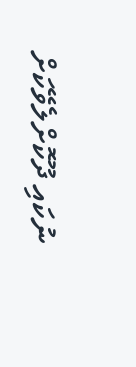ނުކައި ދޫކޮށްލެވޭކަށް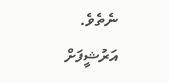ނެތެވެ.
އަރުޝީފަށް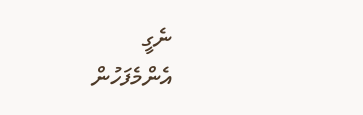ނެގީ
އެންމެފަހުން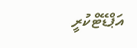އަޕްޑޭޓްކުރީ